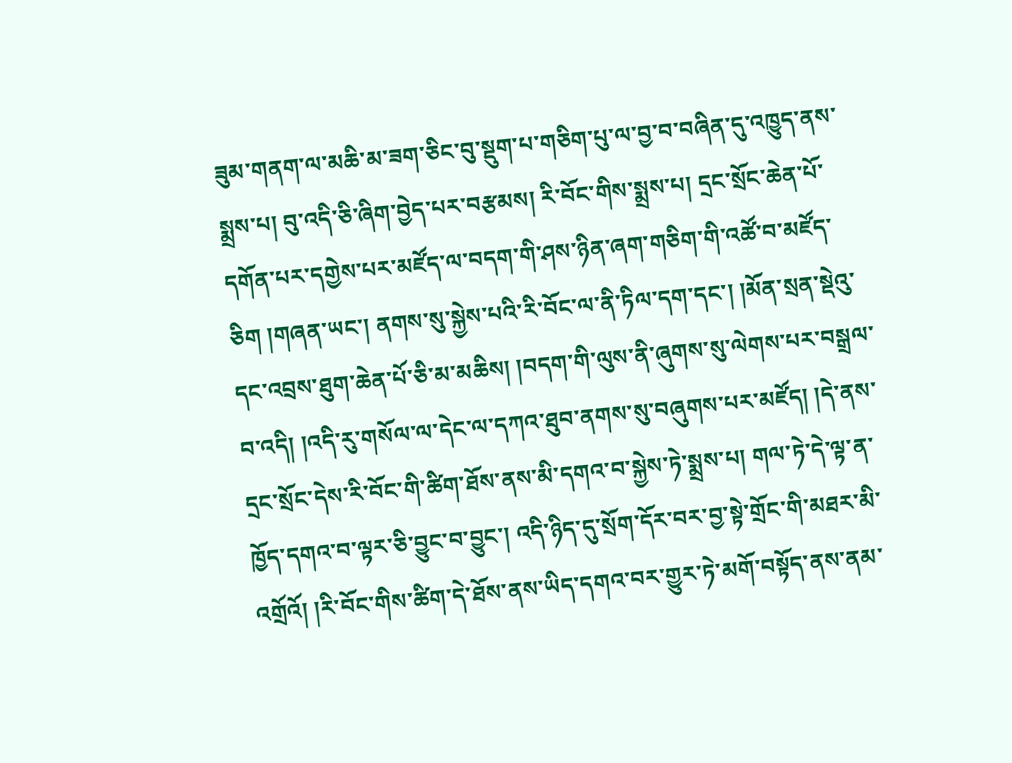ཟུམ་གནག་ལ་མཆི་མ་ཟག་ཅིང་བུ་སྡུག་པ་གཅིག་པུ་ལ་བྱ་བ་བཞིན་དུ་འཁྱུད་ནས་སྨྲས་པ། བུ་འདི་ཅི་ཞིག་བྱེད་པར་བརྩམས། རི་བོང་གིས་སྨྲས་པ། དྲང་སྲོང་ཆེན་པོ་དགོན་པར་དགྱེས་པར་མཛོད་ལ་བདག་གི་ཤས་ཉིན་ཞག་གཅིག་གི་འཚོ་བ་མཛོད་ཅིག །གཞན་ཡང་། ནགས་སུ་སྐྱེས་པའི་རི་བོང་ལ་ནི་ཏིལ་དག་དང་། །མོན་སྲན་སྡེའུ་དང་འབྲས་ཐུག་ཆེན་པོ་ཅི་མ་མཆིས། །བདག་གི་ལུས་ནི་ཞུགས་སུ་ལེགས་པར་བསྒྲལ་བ་འདི། །འདི་རུ་གསོལ་ལ་དེང་ལ་དཀའ་ཐུབ་ནགས་སུ་བཞུགས་པར་མཛོད། །དེ་ནས་དྲང་སྲོང་དེས་རི་བོང་གི་ཚིག་ཐོས་ནས་མི་དགའ་བ་སྐྱེས་ཏེ་སྨྲས་པ། གལ་ཏེ་དེ་ལྟ་ན་ཁྱོད་དགའ་བ་ལྟར་ཅི་བྱུང་བ་བྱུང་། འདི་ཉིད་དུ་སྲོག་དོར་བར་བྱ་སྟེ་གྲོང་གི་མཐར་མི་འགྲོའོ། །རི་བོང་གིས་ཚིག་དེ་ཐོས་ནས་ཡིད་དགའ་བར་གྱུར་ཏེ་མགོ་བསྟོད་ནས་ནམ་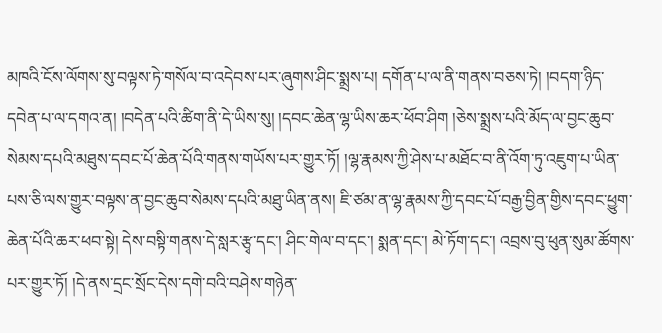མཁའི་ངོས་ལོགས་སུ་བལྟས་ཏེ་གསོལ་བ་འདེབས་པར་ཞུགས་ཤིང་སྨྲས་པ། དགོན་པ་ལ་ནི་གནས་བཅས་ཏེ། །བདག་ཉིད་དབེན་པ་ལ་དགའ་ན། །བདེན་པའི་ཚིག་ནི་དེ་ཡིས་སུ། །དབང་ཆེན་ལྷ་ཡིས་ཆར་ཕོབ་ཤིག །ཅེས་སྨྲས་པའི་མོད་ལ་བྱང་ཆུབ་སེམས་དཔའི་མཐུས་དབང་པོ་ཆེན་པོའི་གནས་གཡོས་པར་གྱུར་ཏོ། །ལྷ་རྣམས་ཀྱི་ཤེས་པ་མཐོང་བ་ནི་འོག་ཏུ་འཇུག་པ་ཡིན་པས་ཅི་ལས་གྱུར་བལྟས་ན་བྱང་ཆུབ་སེམས་དཔའི་མཐུ་ཡིན་ནས། ཇི་ཙམ་ན་ལྷ་རྣམས་ཀྱི་དབང་པོ་བརྒྱ་བྱིན་གྱིས་དབང་ཕྱུག་ཆེན་པོའི་ཆར་ཕབ་སྟེ། དེས་བསྟི་གནས་དེ་སླར་རྩྭ་དང་། ཤིང་གེལ་བ་དང་། སྨན་དང་། མེ་ཏོག་དང་། འབྲས་བུ་ཕུན་སུམ་ཚོགས་པར་གྱུར་ཏོ། །དེ་ནས་དྲང་སྲོང་དེས་དགེ་བའི་བཤེས་གཉེན་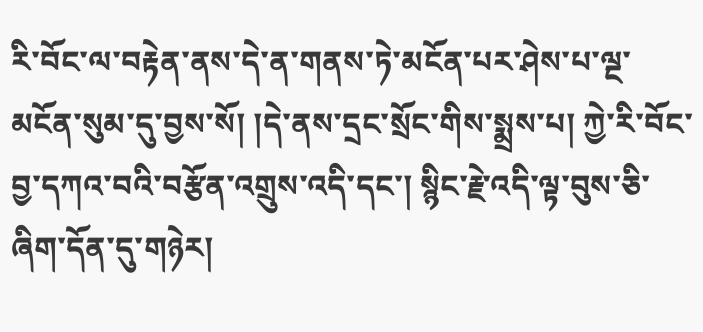རི་བོང་ལ་བརྟེན་ནས་དེ་ན་གནས་ཏེ་མངོན་པར་ཤེས་པ་ལྔ་མངོན་སུམ་དུ་བྱས་སོ། །དེ་ནས་དྲང་སྲོང་གིས་སྨྲས་པ། ཀྱེ་རི་བོང་བྱ་དཀའ་བའི་བརྩོན་འགྲུས་འདི་དང་། སྙིང་རྗེ་འདི་ལྟ་བུས་ཅི་ཞིག་དོན་དུ་གཉེར།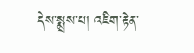དེས་སྨྲས་པ། འཇིག་རྟེན་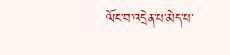ལོང་བ་འདྲེན་པ་མེད་པ་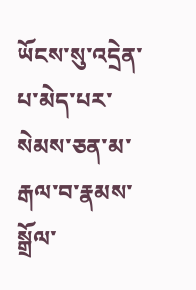ཡོངས་སུ་འདྲེན་པ་མེད་པར་སེམས་ཅན་མ་རྒལ་བ་རྣམས་སྒྲོལ་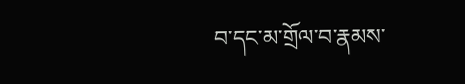བ་དང་མ་གྲོལ་བ་རྣམས་